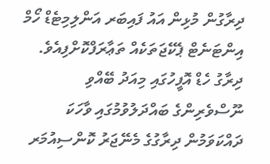ދިރާގުން މުޅިން އައު ފައިބަރ އަންލިމިޓެޑް ހޯމް އިންޓަނެޓް ޕެކޭޖަތަކެއް ތަޢާރަފްކޮށްފިއެވެ.
ދިރާގު ހެޑް އޮފީހުގައި މިއަދު ބޭއްވި ނޫސްވެރިންގެ ބައްދަލުވުމުގައި ވާހަކަ ދައްކަވަމުން ދިރާގުގެ މެނޭޖަރު ކޮންސިއުމަރ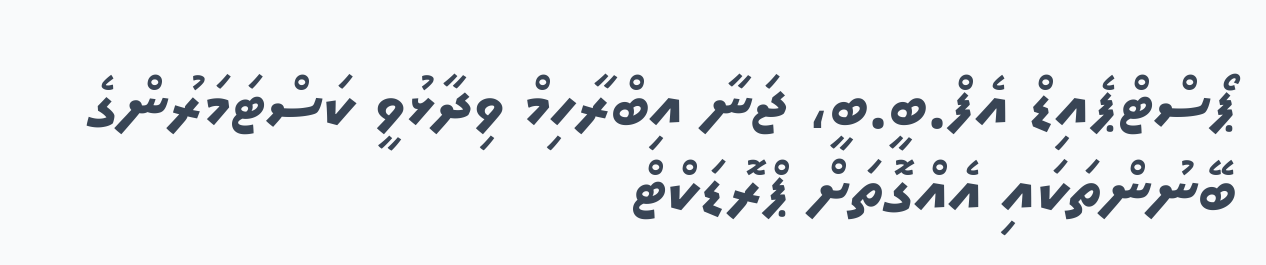ޕޯސްޓްޕެއިޑް އެފް.ބީ.ބީ، ޖަނާ އިބްރާހިމް ވިދާޅުވީ ކަސްޓަމަރުންގެ ބޭނުންތަކައި އެއްގޮތަށް ޕްރޮޑަކްޓް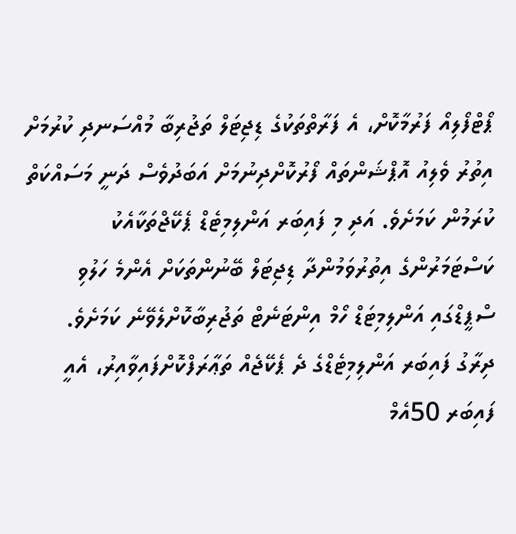ޕޯޓްފޯލިއޯ ފަރުމާކޮށް، އެ ފަރާތްތަކުގެ ޑިޖިޓަލް ތަޖުރިބާ މުއްސަނދި ކުރުމަށް އިތުރު ވެލިއު އޮޕްޝަންތައް ފޯރުކޮށްދިނުމަށް އަބަދުވެސް ދަނީ މަސައްކަތް ކުރަމުން ކަމަށެވެ. އަދި މި ފައިބަރ އަންލިމިޓެޑް ޕެކޭޖްތަކާއެކު ކަސްޓަމަރުންގެ އިތުރުވަމުންދާ ޑިޖިޓަލް ބޭނުންތަކަށް އެންމެ ހަލުވި ސްޕީޑްގައި އަންލިމިޓަޑް ހޯމް އިންޓަނެޓް ތަޖުރިބާކޮށްލެވޭނެ ކަމަށެވެ.
ދިރާގު ފައިބަރ އަންލިމިޓެޑްގެ ދެ ޕެކޭޖެއް ތަޢާރަފްކޮށްފައިވާއިރު، އެއީ ފައިބަރ 50އެމް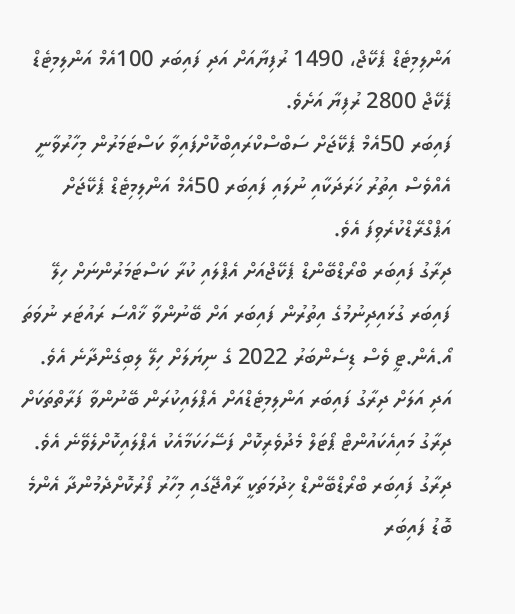އަންލިމިޓެޑް ޕެކޭޖް، 1490 ރުފިޔާއަށް އަދި ފައިބަރ 100އެމް އަންލިމިޓެޑް ޕެކޭޖް 2800 ރުފިޔާ އަށެވެ.
ފައިބަރ 50އެމް ޕެކޭޖަށް ސަބްސްކްރައިބްކޮށްފައިވާ ކަސްޓަމަރުން މިހާރުވާނީ އެއްވެސް އިތުރު ޚަރަދަކާއި ނުލައި ފައިބަރ 50އެމް އަންލިމިޓެޑް ޕެކޭޖަށް އަޕްގްރޭޑްކުރެވިފަ އެވެ.
ދިރާގު ފައިބަރ ބްރޯޑްބޭންޑް ޕެކޭޖްއަށް އެޕްލައި ކުރާ ކަސްޓަމަރުންނަށް ހިލޭ ފައިބަރ ގުޅައިދިނުމުގެ އިތުރުން ފައިބަރ އަށް ބޭނުންވާ ޚާއްސަ ރައުޓަރ ނުވަތަ އޯ.އެން.ޓީ ވެސް ޑިސެންބަރު 2022 ގެ ނިޔަލަށް ހިލޭ ލިބިގެންދާނެ އެވެ. އަދި އަލަށް ދިރާގު ފައިބަރ އަންލިމިޓެޑްއަށް އެޕްލައިކުރަން ބޭނުންވާ ފަރާތްތަކަށް ދިރާގު މައިއެކައުންޓް ޕޯޓަލް މެދުވެރިކޮށް ފަސޭހަކަމާއެކު އެޕްލައިކޮށްލެވޭނެ އެވެ.
ދިރާގު ފައިބަރ ބްރޯޑްބޭންޑް ޚިދުމަތަކީ ރާއްޖޭގައި މިހާރު ފޯރުކޮށްދެމުންދާ އެންމެ ބޮޑު ފައިބަރ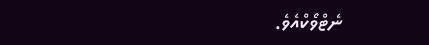ނެޓްވޯކްއެވެ.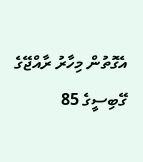އެގޮތުން މިހާރު ރާއްޖޭގެ ގޭބިސީގެ 85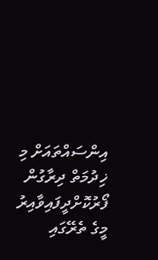އިންސައްތައަށް މި ޚިދުމަތް ދިރާގުން ފޯރުކޮށްދީފައިވާއިރު މީގެ ތެރޭގައި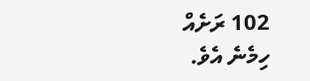102 ރަށެއް ހިމެނެ އެވެ.